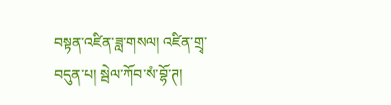བསྟན་འཛིན་ཟླ་གསལ། འཛིན་གྲྭ་བདུན་པ། སྦེལ་ཀོབ་སཾ་བྷོ་ཊ།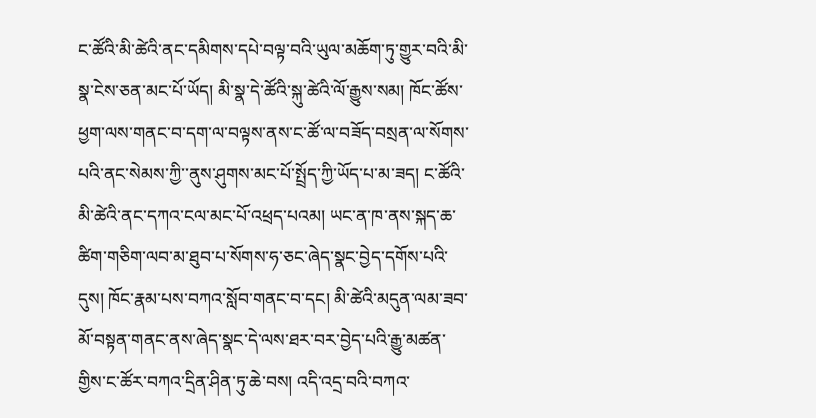ང་ཚོའི་མི་ཚེའི་ནང་དམིགས་དཔེ་བལྟ་བའི་ཡུལ་མཆོག་ཏུ་གྱུར་བའི་མི་སྣ་ངེས་ཅན་མང་པོ་ཡོད། མི་སྣ་དེ་ཚོའི་སྐུ་ཚེའི་ལོ་རྒྱུས་སམ། ཁོང་ཚོས་ཕྱག་ལས་གནང་བ་དག་ལ་བལྟས་ནས་ང་ཚོ་ལ་བཟོད་བསྲན་ལ་སོགས་པའི་ནང་སེམས་ཀྱི་་ནུས་ཤུགས་མང་པོ་སྤྲོད་ཀྱི་ཡོད་པ་མ་ཟད། ང་ཚོའི་མི་ཚེའི་ནང་དཀའ་ངལ་མང་པོ་འཕྲད་པའམ། ཡང་ན་ཁ་ནས་སྐད་ཆ་ཚིག་གཅིག་ལབ་མ་ཐུབ་པ་སོགས་ཧ་ཅང་ཞེད་སྣང་བྱེད་དགོས་པའི་དུས། ཁོང་རྣམ་པས་བཀའ་སློབ་གནང་བ་དང། མི་ཚེའི་མདུན་ལམ་ཟབ་མོ་བསྟན་གནང་ནས་ཞེད་སྣང་དེ་ལས་ཐར་བར་བྱེད་པའི་རྒྱུ་མཚན་གྱིས་ང་ཚོར་བཀའ་དྲིན་ཤིན་ཏུ་ཆེ་བས། འདི་འདྲ་བའི་བཀའ་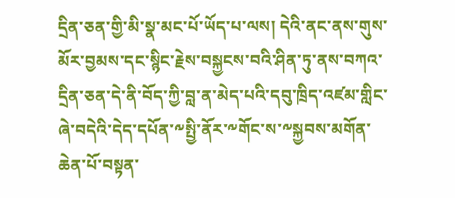དྲིན་ཅན་གྱི་མི་སྣ་མང་པོ་ཡོད་པ་ལས། དེའི་ནང་ནས་གུས་མོར་བྱམས་དང་སྙིང་རྗེས་བསྐྱངས་བའི་ཤིན་ཏུ་ནས་བཀའ་དྲིན་ཅན་དེ་ནི་བོད་ཀྱི་བླ་ན་མེད་པའི་དབུ་ཁྲིད་འཛམ་གླིང་ཞེ་བདེའི་དེད་དཔོན་༸སྤྱི་ནོར་༸གོང་ས་༸སྐྱབས་མགོན་ཆེན་པོ་བསྟན་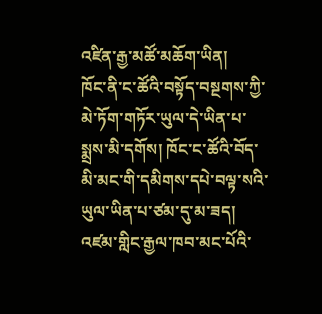འཛིན་རྒྱ་མཚོ་མཆོག་ཡིན།
ཁོང་ནི་ང་ཚོའི་བསྟོད་བསྔགས་ཀྱི་མེ་ཏོག་གཏོར་ཡུལ་དེ་ཡིན་པ་སྨྲས་མི་དགོས། ཁོང་ང་ཚོའི་བོད་མི་མང་གི་དམིགས་དཔེ་བལྟ་སའི་ཡུལ་ཡིན་པ་ཙམ་དུ་མ་ཟད། འཛམ་གླིང་རྒྱལ་ཁབ་མང་པོའི་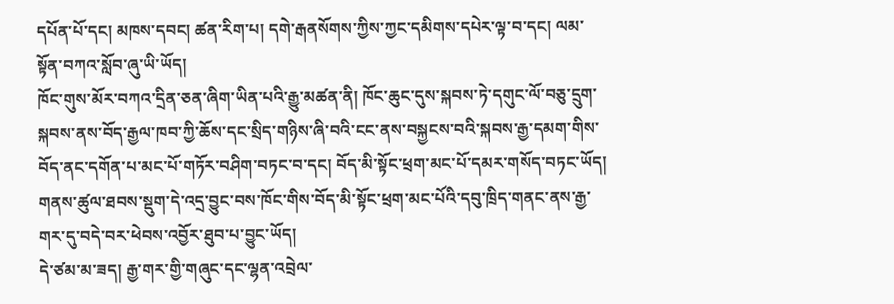དཔོན་པོ་དང། མཁས་དབང། ཚན་རིག་པ། དགེ་རྒནསོགས་ཀྱིས་ཀྱང་དམིགས་དཔེར་ལྟ་བ་དང། ལམ་སྟོན་བཀའ་སློབ་ཞུ་ཡི་ཡོད།
ཁོང་གུས་མོར་བཀའ་དྲིན་ཅན་ཞིག་ཡིན་པའི་རྒྱུ་མཚན་ནི། ཁོང་ཆུང་དུས་སྐབས་ཏེ་དགུང་ལོ་བཅུ་དྲུག་སྐབས་ནས་བོད་རྒྱལ་ཁབ་ཀྱི་ཆོས་དང་སྲིད་གཉིས་ཞི་བའི་ངང་ནས་བསྐྱངས་བའི་སྐབས་རྒྱ་དམག་གིས་བོད་ནང་དགོན་པ་མང་པོ་གཏོར་བཤིག་བཏང་བ་དང། བོད་མི་སྟོང་ཕྲག་མང་པོ་དམར་གསོད་བཏང་ཡོད། གནས་ཚུལ་ཐབས་སྡུག་དེ་འདྲ་བྱུང་བས་ཁོང་གིས་བོད་མི་སྟོང་ཕྲག་མང་པོའི་དབུ་ཁྲིད་གནང་ནས་རྒྱ་གར་དུ་བདེ་བར་ཕེབས་འབྱོར་ཐུབ་པ་བྱུང་ཡོད།
དེ་ཙམ་མ་ཟད། རྒྱ་གར་གྱི་གཞུང་དང་ལྷན་འབྲེལ་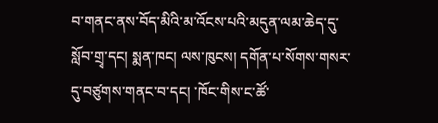བ་གནང་ནས་བོད་མིའི་མ་འོངས་པའི་མདུན་ལམ་ཆེད་དུ་སློབ་གྲྭ་དང། སྨན་ཁང། ལས་ཁུངས། དགོན་པ་སོགས་གསར་དུ་བཙུགས་གནང་བ་དང། ་ཁོང་གིས་ང་ཚོ་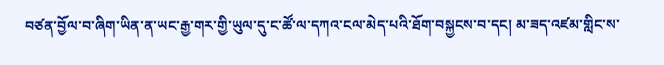བཙན་བྱོལ་བ་ཞིག་ཡིན་ན་ཡང་རྒྱ་གར་གྱི་ཡུལ་དུ་ང་ཚོ་ལ་དཀའ་ངལ་མེད་པའི་ཐོག་བསྐྱངས་བ་དང། མ་ཟད་འཛམ་གླིང་ས་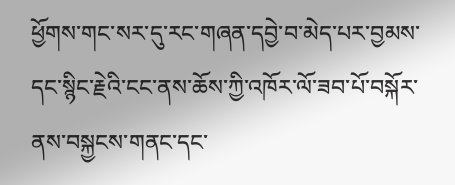ཕྱོགས་གང་སར་དུ་རང་གཞན་དབྱེ་བ་མེད་པར་བྱམས་དང་སྙིང་རྗེའི་ངང་ནས་ཆོས་ཀྱི་འཁོར་ལོ་ཟབ་པོ་བསྐོར་ནས་བསྐྱངས་གནང་དང་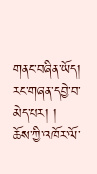གནང་བཞིན་ཡོད།
རང་གཞན་དབྱེ་བ་མེད་པར། །
ཆོས་ཀྱི་འཁོར་ལོ་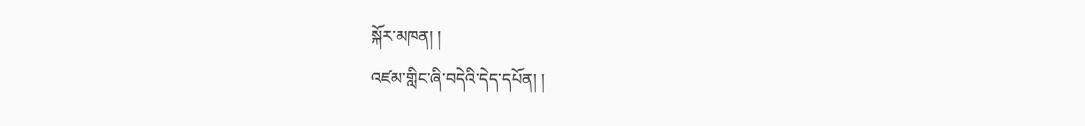སྐོར་མཁན། །
འཛམ་གླིང་ཞི་བདེའི་དེད་དཔོན། །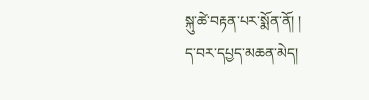སྐུ་ཚེ་བརྟན་པར་སྨོན་ནོ། །
ད་བར་དཔྱད་མཆན་མེད།